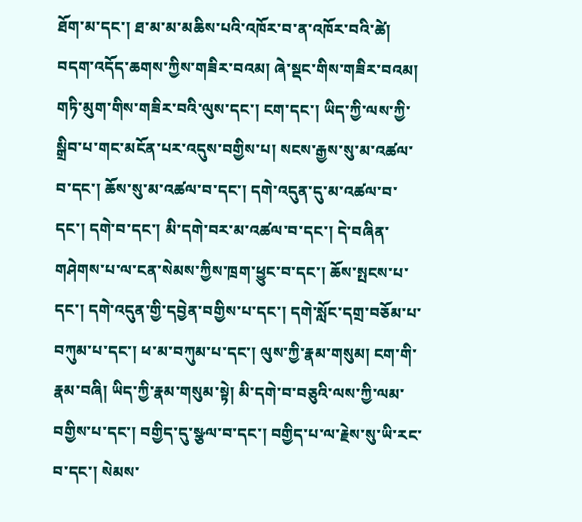ཐོག་མ་དང་། ཐ་མ་མ་མཆིས་པའི་འཁོར་བ་ན་འཁོར་བའི་ཚེ། བདག་འདོད་ཆགས་ཀྱིས་གཟིར་བའམ། ཞེ་སྡང་གིས་གཟིར་བའམ། གཏི་མུག་གིས་གཟིར་བའི་ལུས་དང་། ངག་དང་། ཡིད་ཀྱི་ལས་ཀྱི་སྒྲིབ་པ་གང་མངོན་པར་འདུས་བགྱིས་པ། སངས་རྒྱས་སུ་མ་འཚལ་བ་དང་། ཆོས་སུ་མ་འཚལ་བ་དང་། དགེ་འདུན་དུ་མ་འཚལ་བ་དང་། དགེ་བ་དང་། མི་དགེ་བར་མ་འཚལ་བ་དང་། དེ་བཞིན་གཤེགས་པ་ལ་ངན་སེམས་ཀྱིས་ཁྲག་ཕྱུང་བ་དང་། ཆོས་སྤངས་པ་དང་། དགེ་འདུན་གྱི་དབྱེན་བགྱིས་པ་དང་། དགེ་སློང་དགྲ་བཅོམ་པ་བཀུམ་པ་དང་། ཕ་མ་བཀུམ་པ་དང་། ལུས་ཀྱི་རྣམ་གསུམ། ངག་གི་རྣམ་བཞི། ཡིད་ཀྱི་རྣམ་གསུམ་སྟེ། མི་དགེ་བ་བཅུའི་ལས་ཀྱི་ལམ་བགྱིས་པ་དང་། བགྱིད་དུ་སྩལ་བ་དང་། བགྱིད་པ་ལ་རྗེས་སུ་ཡི་རང་བ་དང་། སེམས་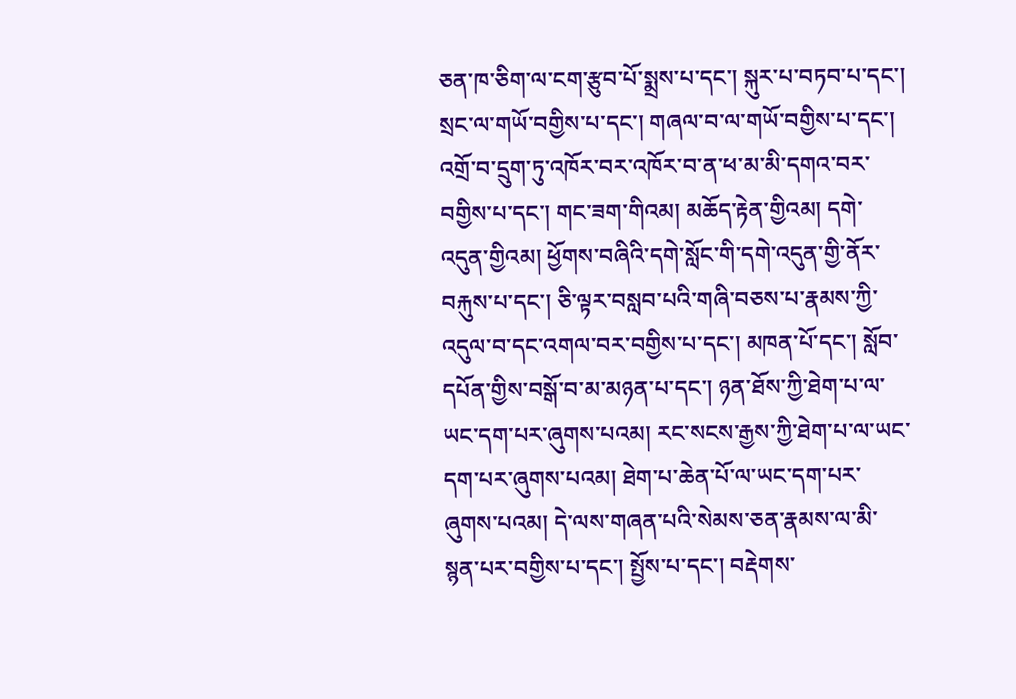ཅན་ཁ་ཅིག་ལ་ངག་རྩུབ་པོ་སྨྲས་པ་དང་། སྐུར་པ་བཏབ་པ་དང་། སྲང་ལ་གཡོ་བགྱིས་པ་དང་། གཞལ་བ་ལ་གཡོ་བགྱིས་པ་དང་། འགྲོ་བ་དྲུག་ཏུ་འཁོར་བར་འཁོར་བ་ན་ཕ་མ་མི་དགའ་བར་བགྱིས་པ་དང་། གང་ཟག་གིའམ། མཆོད་རྟེན་གྱིའམ། དགེ་འདུན་གྱིའམ། ཕྱོགས་བཞིའི་དགེ་སློང་གི་དགེ་འདུན་གྱི་ནོར་བརྐུས་པ་དང་། ཅི་ལྟར་བསླབ་པའི་གཞི་བཅས་པ་རྣམས་ཀྱི་འདུལ་བ་དང་འགལ་བར་བགྱིས་པ་དང་། མཁན་པོ་དང་། སློབ་དཔོན་གྱིས་བསྒོ་བ་མ་མཉན་པ་དང་། ཉན་ཐོས་ཀྱི་ཐེག་པ་ལ་ཡང་དག་པར་ཞུགས་པའམ། རང་སངས་རྒྱས་ཀྱི་ཐེག་པ་ལ་ཡང་དག་པར་ཞུགས་པའམ། ཐེག་པ་ཆེན་པོ་ལ་ཡང་དག་པར་ཞུགས་པའམ། དེ་ལས་གཞན་པའི་སེམས་ཅན་རྣམས་ལ་མི་སྙན་པར་བགྱིས་པ་དང་། སྤྱོས་པ་དང་། བརྡེགས་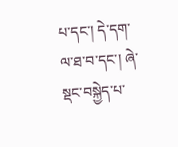པ་དང་། དེ་དག་ལ་ཐ་བ་དང་། ཞེ་སྡང་བསྐྱེད་པ་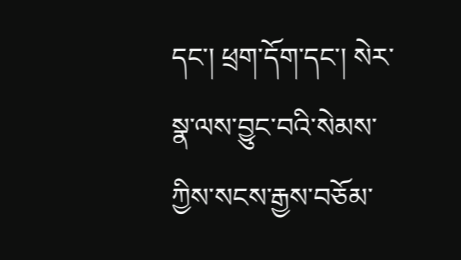དང་། ཕྲག་དོག་དང་། སེར་སྣ་ལས་བྱུང་བའི་སེམས་ཀྱིས་སངས་རྒྱས་བཅོམ་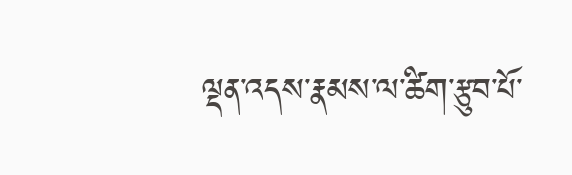ལྡན་འདས་རྣམས་ལ་ཚིག་རྩུབ་པོ་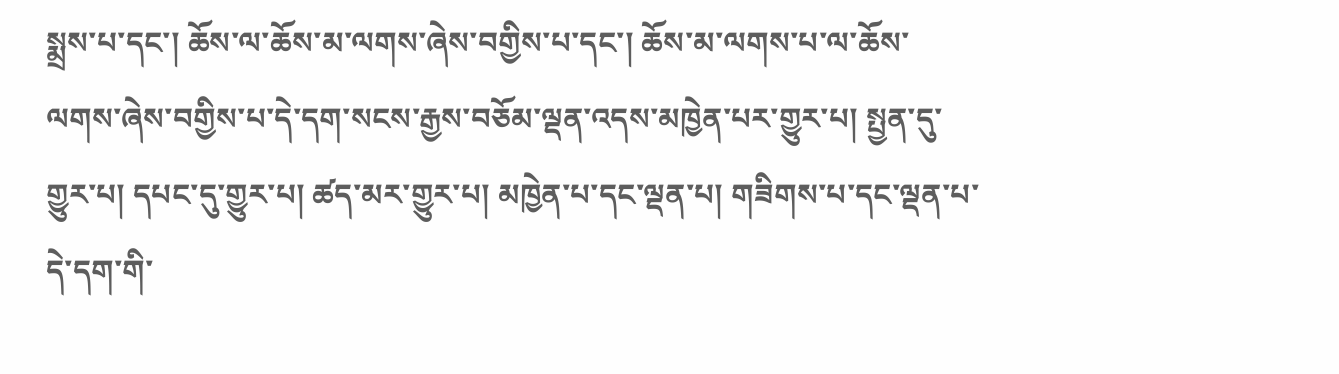སྨྲས་པ་དང་། ཆོས་ལ་ཆོས་མ་ལགས་ཞེས་བགྱིས་པ་དང་། ཆོས་མ་ལགས་པ་ལ་ཆོས་ལགས་ཞེས་བགྱིས་པ་དེ་དག་སངས་རྒྱས་བཅོམ་ལྡན་འདས་མཁྱེན་པར་གྱུར་པ། སྤྱན་དུ་གྱུར་པ། དཔང་དུ་གྱུར་པ། ཚད་མར་གྱུར་པ། མཁྱེན་པ་དང་ལྡན་པ། གཟིགས་པ་དང་ལྡན་པ་དེ་དག་གི་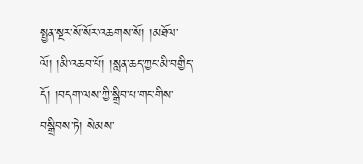སྤྱན་སྔར་སོ་སོར་འཆགས་སོ། །མཐོལ་ལོ། །མི་འཆབ་པོ། །སླན་ཆད་ཀྱང་མི་བགྱིད་དོ། །བདག་ལས་ཀྱི་སྒྲིབ་པ་གང་གིས་བསྒྲིབས་ཏེ། སེམས་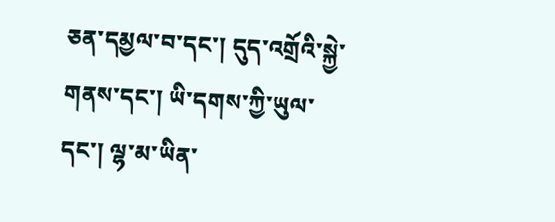ཅན་དམྱལ་བ་དང་། དུད་འགྲོའི་སྐྱེ་གནས་དང་། ཡི་དགས་ཀྱི་ཡུལ་དང་། ལྷ་མ་ཡིན་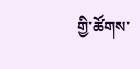གྱི་ཚོགས་